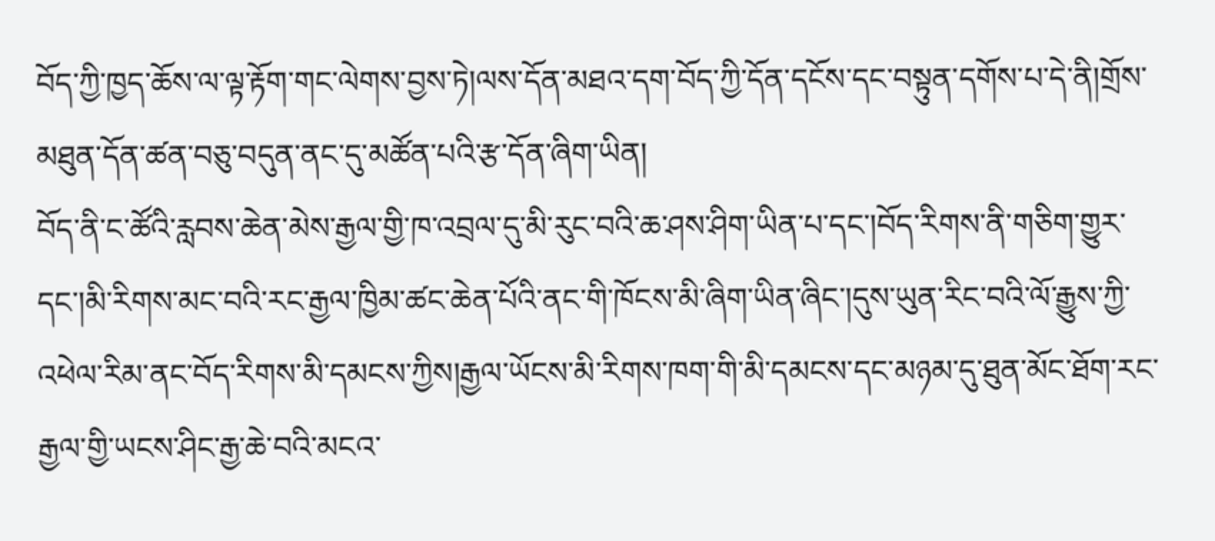བོད་ཀྱི་ཁྱད་ཆོས་ལ་ལྟ་རྟོག་གང་ལེགས་བྱས་ཏེ།ལས་དོན་མཐའ་དག་བོད་ཀྱི་དོན་དངོས་དང་བསྟུན་དགོས་པ་དེ་ནི།གྲོས་མཐུན་དོན་ཚན་བཅུ་བདུན་ནང་དུ་མཚོན་པའི་རྩ་དོན་ཞིག་ཡིན།
བོད་ནི་ང་ཚོའི་རླབས་ཆེན་མེས་རྒྱལ་གྱི་ཁ་འབྲལ་དུ་མི་རུང་བའི་ཆ་ཤས་ཤིག་ཡིན་པ་དང་།བོད་རིགས་ནི་གཅིག་གྱུར་དང་།མི་རིགས་མང་བའི་རང་རྒྱལ་ཁྱིམ་ཚང་ཆེན་པོའི་ནང་གི་ཁོངས་མི་ཞིག་ཡིན་ཞིང་།དུས་ཡུན་རིང་བའི་ལོ་རྒྱུས་ཀྱི་འཕེལ་རིམ་ནང་བོད་རིགས་མི་དམངས་ཀྱིས།རྒྱལ་ཡོངས་མི་རིགས་ཁག་གི་མི་དམངས་དང་མཉམ་དུ་ཐུན་མོང་ཐོག་རང་རྒྱལ་གྱི་ཡངས་ཤིང་རྒྱ་ཆེ་བའི་མངའ་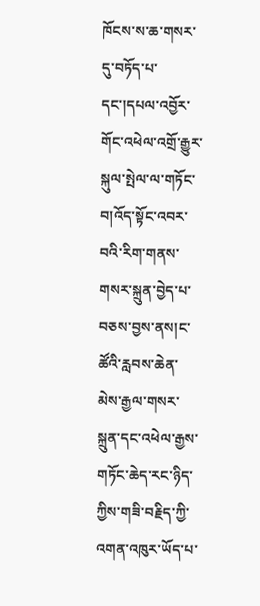ཁོངས་ས་ཆ་གསར་དུ་བཏོད་པ་དང་།དཔལ་འབྱོར་གོང་འཕེལ་འགྲོ་རྒྱུར་སྐུལ་སྤེལ་ལ་གཏོང་བ།འོད་སྟོང་འབར་བའི་རིག་གནས་གསར་སྐྲུན་བྱེད་པ་བཅས་བྱས་ནས།ང་ཚོའི་རླབས་ཆེན་མེས་རྒྱལ་གསར་སྐྲུན་དང་འཕེལ་རྒྱས་གཏོང་ཆེད་རང་ཉིད་ཀྱིས་གཟི་བརྗིད་ཀྱི་འགན་འཁུར་ཡོད་པ་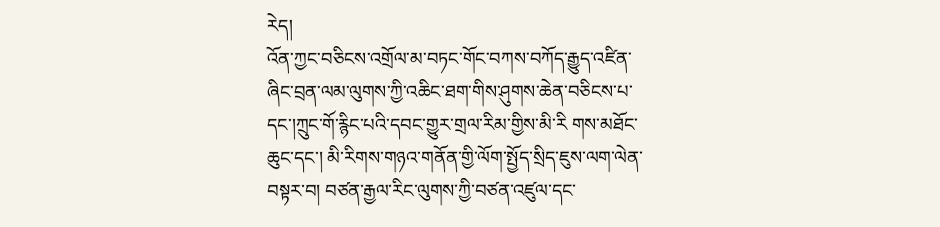རེད།
འོན་ཀྱང་བཅིངས་འགྲོལ་མ་བཏང་གོང་བཀས་བཀོད་རྒྱུད་འཛིན་ཞིང་བྲན་ལམ་ལུགས་ཀྱི་འཆིང་ཐག་གིས་ཤུགས་ཆེན་བཅིངས་པ་དང་།ཀྲུང་གོ་རྙིང་པའི་དབང་གྱུར་གྲལ་རིམ་གྱིས་མི་རི གས་མཐོང་ཆུང་དང་། མི་རིགས་གཉའ་གནོན་གྱི་ལོག་སྤྱོད་སྲིད་ཇུས་ལག་ལེན་བསྟར་བ། བཙན་རྒྱལ་རིང་ལུགས་ཀྱི་བཙན་འཛུལ་དང་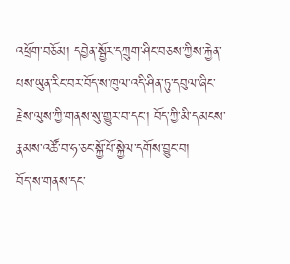འཕྲོག་བཅོམ། དབྱེན་སྦྱོར་དཀྲུག་ཤིང་བཅས་ཀྱིས་རྐྱེན་པས་ཡུན་རིང་བར་བོད་ས་ཁུལ་འདི་ཤིན་ཏུ་དབུལ་ཞིང་རྗེས་ལུས་ཀྱི་གནས་སུ་གྱུར་བ་དང་། བོད་ཀྱི་མི་དམངས་རྣམས་འཚོ་བ་ཧ་ཅང་སྐྱོ་པོ་སྐྱེལ་དགོས་བྱུང་བ།
བོད་ས་གནས་དང་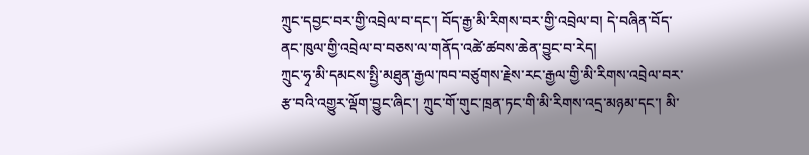ཀྲུང་དབྱང་བར་གྱི་འབྲེལ་བ་དང་། བོད་རྒྱ་མི་རིགས་བར་གྱི་འབྲེལ་བ། དེ་བཞིན་བོད་ནང་ཁུལ་གྱི་འབྲེལ་བ་བཅས་ལ་གནོད་འཚེ་ཚབས་ཆེན་བྱུང་བ་རེད།
ཀྲུང་ཧྭ་མི་དམངས་སྤྱི་མཐུན་རྒྱལ་ཁབ་བཙུགས་རྗེས་རང་རྒྱལ་གྱི་མི་རིགས་འབྲེལ་བར་རྩ་བའི་འགྱུར་ལྡོག་བྱུང་ཞིང་། ཀྲུང་གོ་གུང་ཁྲན་ཏང་གི་མི་རིགས་འདྲ་མཉམ་དང་། མི་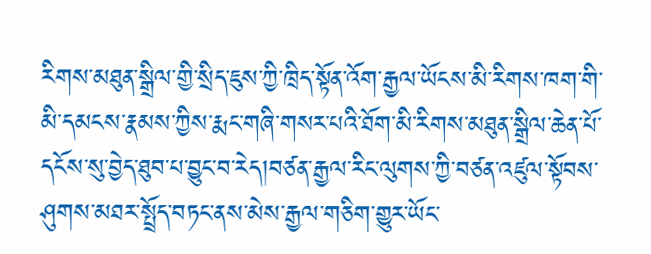རིགས་མཐུན་སྒྲིལ་གྱི་སྲིད་ཇུས་ཀྱི་ཁྲིད་སྟོན་འོག་རྒྱལ་ཡོངས་མི་རིགས་ཁག་གི་མི་དམངས་རྣམས་ཀྱིས་རྨང་གཞི་གསར་པའི་ཐོག་མི་རིགས་མཐུན་སྒྲིལ་ཆེན་པོ་དངོས་སུ་བྱེད་ཐུབ་པ་བྱུང་བ་རེད།བཙན་རྒྱལ་རིང་ལུགས་ཀྱི་བཙན་འཛུལ་སྟོབས་ཤུགས་མཐར་སྤྲོད་བཏང་ནས་མེས་རྒྱལ་གཅིག་གྱུར་ཡོང་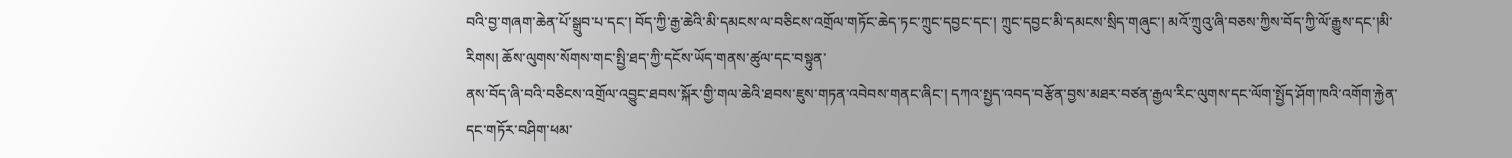བའི་བྱ་གཞག་ཆེན་པོ་སྒྲུབ་པ་དང་། བོད་ཀྱི་རྒྱ་ཆེའི་མི་དམངས་ལ་བཅིངས་འགྲོལ་གཏོང་ཆེད་ཏང་ཀྲུང་དབྱང་དང་། ཀྲུང་དབྱང་མི་དམངས་སྲིད་གཞུང་། མའོ་ཀྲུའུ་ཞི་བཅས་ཀྱིས་བོད་ཀྱི་ལོ་རྒྱུས་དང་།མི་རིགས། ཆོས་ལུགས་སོགས་གང་སྤྱི་ཐད་ཀྱི་དངོས་ཡོད་གནས་ཚུལ་དང་བསྟུན་
ནས་བོད་ཞི་བའི་བཅིངས་འགྲོལ་འབྱུང་ཐབས་སྐོར་གྱི་གལ་ཆེའི་ཐབས་ཇུས་གཏན་འབེབས་གནང་ཞིང་། དཀའ་སྤྱད་འབད་བརྩོན་བྱས་མཐར་བཙན་རྒྱལ་རིང་ལུགས་དང་ལོག་སྤྱོད་ཤོག་ཁའི་འགོག་རྐྱེན་དང་གཏོར་བཤིག་ཕམ་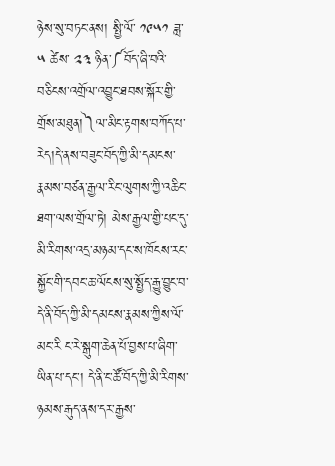ཉེས་སུ་བཏང་ནས། སྤྱི་ལོ་ ༡༩༥༡ ཟླ་ ༥ ཚེས་ ༢༣ ཉིན་༼བོད་ཞི་བའི་བཅིངས་འགྲོལ་འབྱུང་ཐབས་སྐོར་གྱི་གྲོས་མཐུན།༽ལ་མིང་རྟགས་བཀོད་པ་རེད།དེ་ནས་བཟུང་བོད་ཀྱི་མི་དམངས་རྣམས་བཙན་རྒྱལ་རིང་ལུགས་ཀྱི་འཆིང་ཐག་ལས་གྲོལ་ཏེ། མེས་རྒྱལ་གྱི་པང་དུ་མི་རིགས་འདྲ་མཉམ་དང་ས་ཁོངས་རང་སྐྱོང་གི་དབང་ཆ་ལོངས་སུ་སྤྱོད་རྒྱུ་བྱུང་བ་དེ་ནི་བོད་ཀྱི་མི་དམངས་རྣམས་ཀྱིས་ལོ་མང་རི ང་རེ་སྒུག་ཆེན་པོ་བྱས་པ་ཞིག་ཡིན་པ་དང་། དེ་ནི་ང་ཚོ་བོད་ཀྱི་མི་རིགས་ཉམས་རྒུད་ནས་དར་རྒྱས་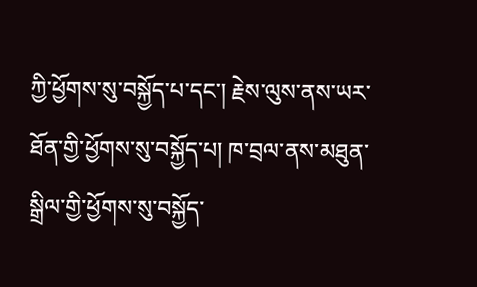ཀྱི་ཕྱོགས་སུ་བསྐྱོད་པ་དང་། རྗེས་ལུས་ནས་ཡར་ཐོན་གྱི་ཕྱོགས་སུ་བསྐྱོད་པ། ཁ་བྲལ་ནས་མཐུན་སྒྲིལ་གྱི་ཕྱོགས་སུ་བསྐྱོད་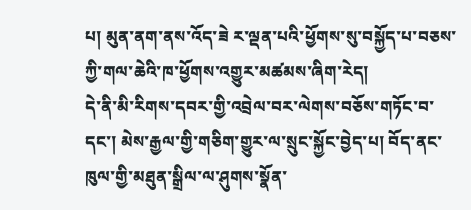པ། མུན་ནག་ནས་འོད་ཟེ ར་ལྡན་པའི་ཕྱོགས་སུ་བསྐྱོད་པ་བཅས་ཀྱི་གལ་ཆེའི་ཁ་ཕྱོགས་འགྱུར་མཚམས་ཞིག་རེད།
དེ་ནི་མི་རིགས་དབར་གྱི་འབྲེལ་བར་ལེགས་བཅོས་གཏོང་བ་དང་། མེས་རྒྱལ་གྱི་གཅིག་གྱུར་ལ་སྲུང་སྐྱོང་བྱེད་པ། བོད་ནང་ཁུལ་གྱི་མཐུན་སྒྲིལ་ལ་ཤུགས་སྣོན་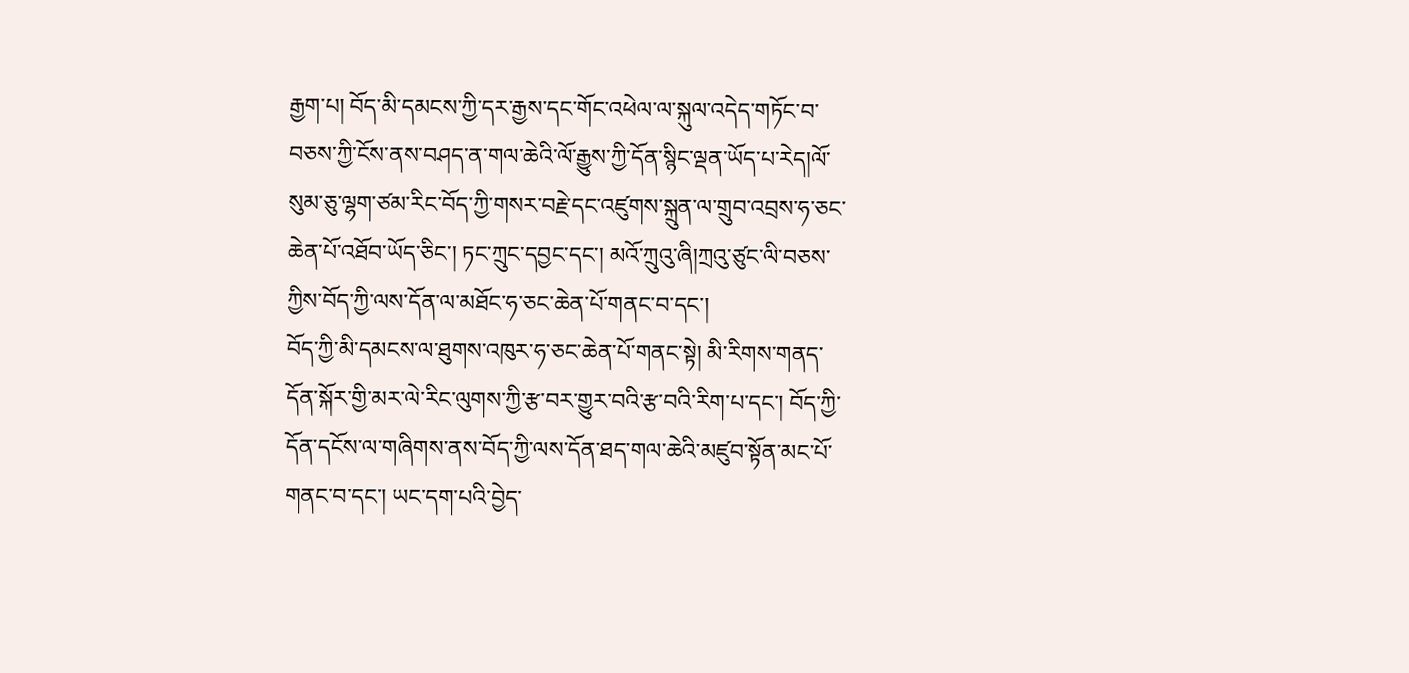རྒྱག་པ། བོད་མི་དམངས་ཀྱི་དར་རྒྱས་དང་གོང་འཕེལ་ལ་སྐུལ་འདེད་གཏོང་བ་བཅས་ཀྱི་ངོས་ནས་བཤད་ན་གལ་ཆེའི་ལོ་རྒྱུས་ཀྱི་དོན་སྙིང་ལྡན་ཡོད་པ་རེད།ལོ་སུམ་ཅུ་ལྷག་ཙམ་རིང་བོད་ཀྱི་གསར་བརྗེ་དང་འཛུགས་སྐྲུན་ལ་གྲུབ་འབྲས་ཧ་ཅང་ཆེན་པོ་འཐོབ་ཡོད་ཅིང་། ཏང་ཀྲུང་དབྱང་དང་། མའོ་ཀྲུའུ་ཞི།ཀྲའུ་ཙུང་ལི་བཅས་ཀྱིས་བོད་ཀྱི་ལས་དོན་ལ་མཐོང་ཧ་ཅང་ཆེན་པོ་གནང་བ་དང་།
བོད་ཀྱི་མི་དམངས་ལ་ཐུགས་འཁུར་ཧ་ཅང་ཆེན་པོ་གནང་སྟེ། མི་རིགས་གནད་དོན་སྐོར་གྱི་མར་ལེ་རིང་ལུགས་ཀྱི་རྩ་བར་གྱུར་བའི་རྩ་བའི་རིག་པ་དང་། བོད་ཀྱི་དོན་དངོས་ལ་གཞིགས་ནས་བོད་ཀྱི་ལས་དོན་ཐད་གལ་ཆེའི་མཛུབ་སྟོན་མང་པོ་གནང་བ་དང་། ཡང་དག་པའི་བྱེད་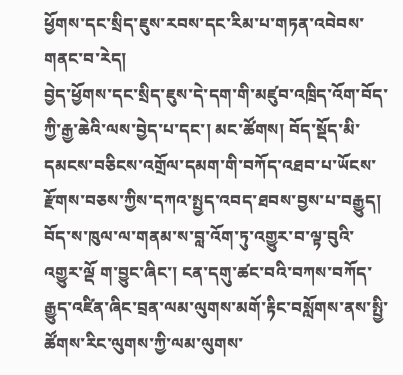ཕྱོགས་དང་སྲིད་ཇུས་རབས་དང་རིམ་པ་གཏན་འབེབས་གནང་བ་རེད།
བྱེད་ཕྱོགས་དང་སྲིད་ཇུས་དེ་དག་གི་མཛུབ་འཁྲིད་འོག་བོད་ཀྱི་རྒྱ་ཆེའི་ལས་བྱེད་པ་དང་། མང་ཚོགས། བོད་སྡོད་མི་དམངས་བཅིངས་འགྲོལ་དམག་གི་བཀོད་འཐབ་པ་ཡོངས་རྫོགས་བཅས་ཀྱིས་དཀའ་སྤྱད་འབད་ཐབས་བྱས་པ་བརྒྱུད། བོད་ས་ཁུལ་ལ་གནམ་ས་བླ་འོག་ཏུ་འགྱུར་བ་ལྟ་བུའི་འགྱུར་ལྡོ ག་བྱུང་ཞིང་། ངན་དགུ་ཚང་བའི་བཀས་བཀོད་རྒྱུད་འཛིན་ཞིང་བྲན་ལམ་ལུགས་མགོ་རྟིང་བསློགས་ནས་སྤྱི་ཚོགས་རིང་ལུགས་ཀྱི་ལམ་ལུགས་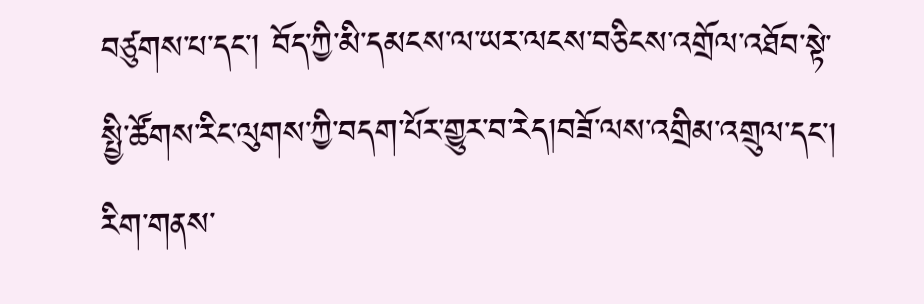བཙུགས་པ་དང་། བོད་ཀྱི་མི་དམངས་ལ་ཡར་ལངས་བཅིངས་འགྲོལ་འཐོབ་སྟེ་སྤྱི་ཚོགས་རིང་ལུགས་ཀྱི་བདག་པོར་གྱུར་བ་རེད།བཟོ་ལས་འགྲིམ་འགྲུལ་དང་། རིག་གནས་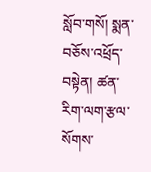སློབ་གསོ། སྨན་བཅོས་འཕྲོད་བསྟེན། ཚན་རིག་ལག་རྩལ་སོགས་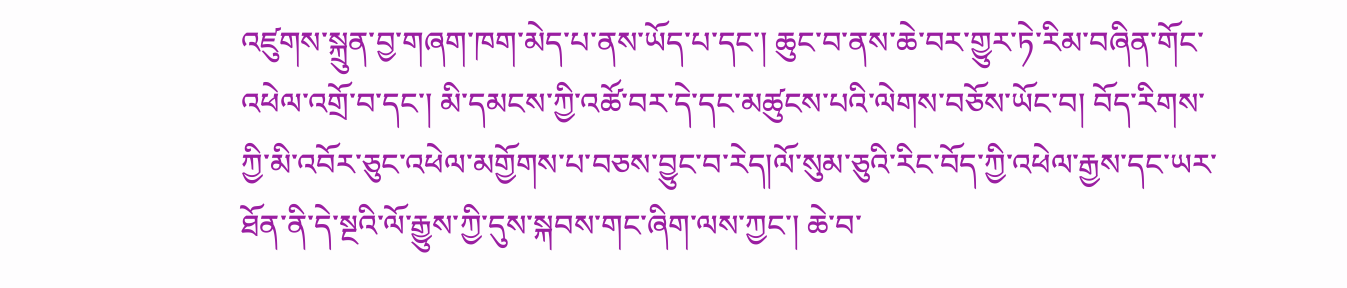འཛུགས་སྐྲུན་བྱ་གཞག་ཁག་མེད་པ་ནས་ཡོད་པ་དང་། ཆུང་བ་ནས་ཆེ་བར་གྱུར་ཏེ་རིམ་བཞིན་གོང་འཕེལ་འགྲོ་བ་དང་། མི་དམངས་ཀྱི་འཚོ་བར་དེ་དང་མཚུངས་པའི་ལེགས་བཅོས་ཡོང་བ། བོད་རིགས་ཀྱི་མི་འབོར་ཅུང་འཕེལ་མགྱོགས་པ་བཅས་བྱུང་བ་རེད།ལོ་སུམ་ཅུའི་རིང་བོད་ཀྱི་འཕེལ་རྒྱས་དང་ཡར་ཐོན་ནི་དེ་སྔའི་ལོ་རྒྱུས་ཀྱི་དུས་སྐབས་གང་ཞིག་ལས་ཀྱང་། ཆེ་བ་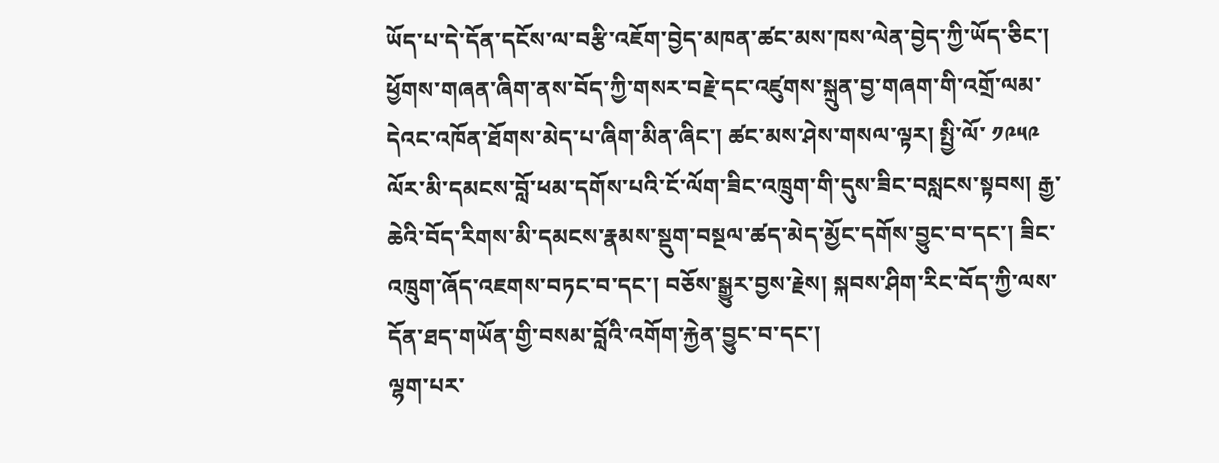ཡོད་པ་དེ་དོན་དངོས་ལ་བརྩི་འཇོག་བྱེད་མཁན་ཚང་མས་ཁས་ལེན་བྱེད་ཀྱི་ཡོད་ཅིང་། ཕྱོགས་གཞན་ཞིག་ནས་བོད་ཀྱི་གསར་བརྗེ་དང་འཛུགས་སྐྲུན་བྱ་གཞག་གི་འགྲོ་ལམ་དེའང་འཁོན་ཐོགས་མེད་པ་ཞིག་མིན་ཞིང་། ཚང་མས་ཤེས་གསལ་ལྟར། སྤྱི་ལོ་ ༡༩༥༩ ལོར་མི་དམངས་བློ་ཕམ་དགོས་པའི་ངོ་ལོག་ཟིང་འཁྲུག་གི་དུས་ཟིང་བསླངས་སྟབས། རྒྱ་ཆེའི་བོད་རིགས་མི་དམངས་རྣམས་སྡུག་བསྔལ་ཚད་མེད་མྱོང་དགོས་བྱུང་བ་དང་། ཟིང་འཁྲུག་ཞོད་འཇགས་བཏང་བ་དང་། བཅོས་སྒྱུར་བྱས་རྗེས། སྐབས་ཤིག་རིང་བོད་ཀྱི་ལས་དོན་ཐད་གཡོན་གྱི་བསམ་བློའི་འགོག་རྐྱེན་བྱུང་བ་དང་།
ལྷག་པར་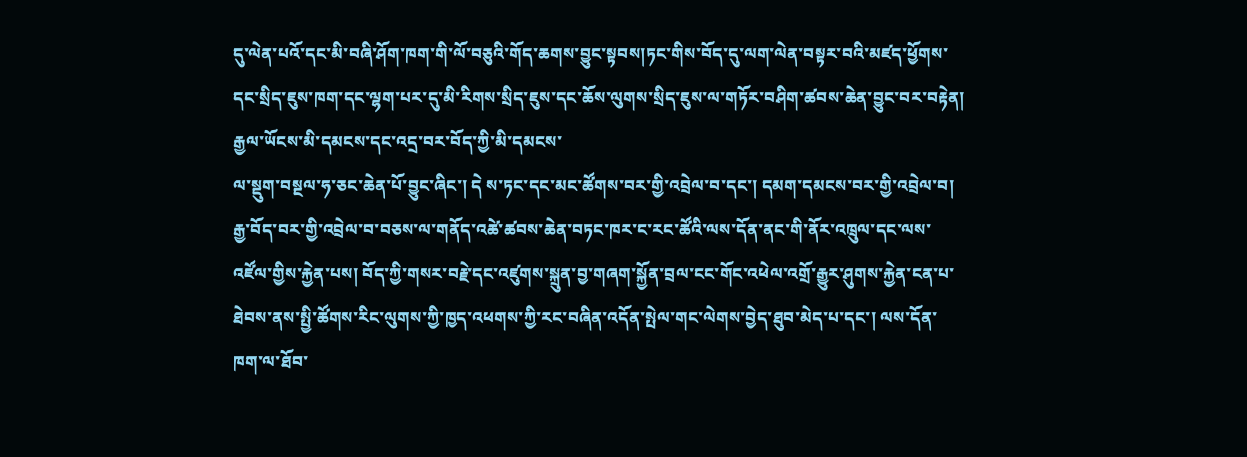དུ་ལེན་པའོ་དང་མི་བཞི་ཤོག་ཁག་གི་ལོ་བཅུའི་གོད་ཆགས་བྱུང་སྟབས།ཏང་གིས་བོད་དུ་ལག་ལེན་བསྟར་བའི་མཛད་ཕྱོགས་དང་སྲིད་ཇུས་ཁག་དང་ལྷག་པར་དུ་མི་རིགས་སྲིད་ཇུས་དང་ཆོས་ལུགས་སྲིད་ཇུས་ལ་གཏོར་བཤིག་ཚབས་ཆེན་བྱུང་བར་བརྟེན། རྒྱལ་ཡོངས་མི་དམངས་དང་འདྲ་བར་བོད་ཀྱི་མི་དམངས་
ལ་སྡུག་བསྔལ་ཧ་ཅང་ཆེན་པོ་བྱུང་ཞིང་། དེ ས་ཏང་དང་མང་ཚོགས་བར་གྱི་འབྲེལ་བ་དང་། དམག་དམངས་བར་གྱི་འབྲེལ་བ། རྒྱ་བོད་བར་གྱི་འབྲེལ་བ་བཅས་ལ་གནོད་འཚེ་ཚབས་ཆེན་བཏང་ཁར་ང་རང་ཚོའི་ལས་དོན་ནང་གི་ནོར་འཁྲུལ་དང་ལས་འཛོལ་གྱིས་རྐྱེན་པས། བོད་ཀྱི་གསར་བརྗེ་དང་འཛུགས་སྐྲུན་བྱ་གཞག་སྐྱོན་བྲལ་ངང་གོང་འཕེལ་འགྲོ་རྒྱུར་ཤུགས་རྐྱེན་ངན་པ་ཐེབས་ནས་སྤྱི་ཚོགས་རིང་ལུགས་ཀྱི་ཁྱད་འཕགས་ཀྱི་རང་བཞིན་འདོན་སྤེལ་གང་ལེགས་བྱེད་ཐུབ་མེད་པ་དང་། ལས་དོན་ཁག་ལ་ཐོབ་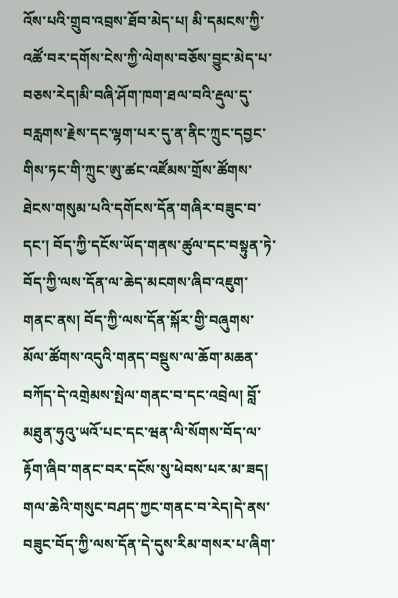འོས་པའི་གྲུབ་འབྲས་ཐོབ་མེད་པ། མི་དམངས་ཀྱི་འཚོ་བར་དགོས་ངེས་ཀྱི་ལེགས་བཅོས་བྱུང་མེད་པ་བཅས་རེད།མི་བཞི་ཤོག་ཁག་ཐལ་བའི་རྡུལ་དུ་བརླགས་རྗེས་དང་ལྷག་པར་དུ་ན་ནིང་ཀྲུང་དབྱང་གིས་ཏང་གི་ཀྲུང་ཨུ་ཚང་འཛོམས་གྲོས་ཚོགས་ཐེངས་གསུམ་པའི་དགོངས་དོན་གཞིར་བཟུང་བ་དང་། བོད་ཀྱི་དངོས་ཡོད་གནས་ཚུལ་དང་བསྟུན་ཏེ་བོད་ཀྱི་ལས་དོན་ལ་ཆེད་མངགས་ཞིབ་འཇུག་གནང་ནས། བོད་ཀྱི་ལས་དོན་སྐོར་གྱི་བཞུགས་མོལ་ཚོགས་འདུའི་གནད་བསྡུས་ལ་ཆོག་མཆན་བཀོད་དེ་འགྲེམས་སྤེལ་གནང་བ་དང་འབྲེལ། བློ་མཐུན་ཧུའུ་ཡའོ་པང་དང་ཝན་ལི་སོགས་བོད་ལ་རྟོག་ཞིབ་གནང་བར་དངོས་སུ་ཕེབས་པར་མ་ཟད། གལ་ཆེའི་གསུང་བཤད་ཀྱང་གནང་བ་རེད།དེ་ནས་བཟུང་བོད་ཀྱི་ལས་དོན་དེ་དུས་རིམ་གསར་པ་ཞིག་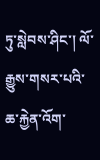ཏུ་སླེབས་ཤིང་། ལོ་རྒྱུས་གསར་པའི་ཆ་རྐྱེན་འོག་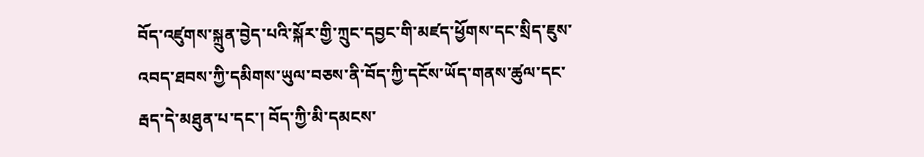བོད་འཛུགས་སྐྲུན་བྱེད་པའི་སྐོར་གྱི་ཀྲུང་དབྱང་གི་མཛད་ཕྱོགས་དང་སྲིད་ཇུས་འབད་ཐབས་ཀྱི་དམིགས་ཡུལ་བཅས་ནི་བོད་ཀྱི་དངོས་ཡོད་གནས་ཚུལ་དང་རྦད་དེ་མཐུན་པ་དང་། བོད་ཀྱི་མི་དམངས་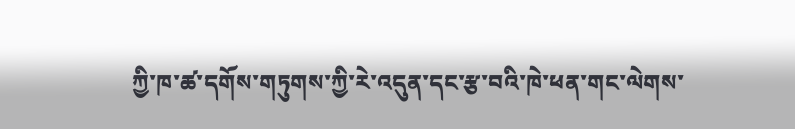ཀྱི་ཁ་ཚ་དགོས་གཏུགས་ཀྱི་རེ་འདུན་དང་རྩ་བའི་ཁེ་ཕན་གང་ལེགས་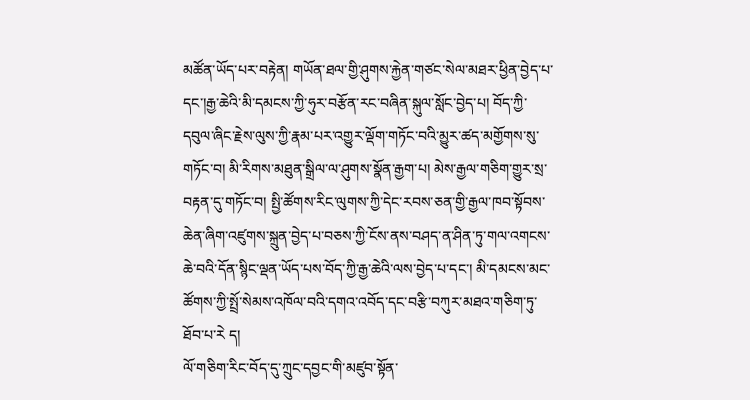མཚོན་ཡོད་པར་བརྟེན། གཡོན་ཐལ་གྱི་ཤུགས་རྐྱེན་གཙང་སེལ་མཐར་ཕྱིན་བྱེད་པ་དང་།རྒྱ་ཆེའི་མི་དམངས་ཀྱི་ཧུར་བརྩོན་རང་བཞིན་སྐུལ་སློང་བྱེད་པ། བོད་ཀྱི་དབུལ་ཞིང་རྗེས་ལུས་ཀྱི་རྣམ་པར་འགྱུར་ལྡོག་གཏོང་བའི་མྱུར་ཚད་མགྱོགས་སུ་གཏོང་བ། མི་རིགས་མཐུན་སྒྲིལ་ལ་ཤུགས་སྣོན་རྒྱག་པ། མེས་རྒྱལ་གཅིག་གྱུར་སྲ་བརྟན་དུ་གཏོང་བ། སྤྱི་ཚོགས་རིང་ལུགས་ཀྱི་དེང་རབས་ཅན་གྱི་རྒྱལ་ཁབ་སྟོབས་ཆེན་ཞིག་འཛུགས་སྐྲུན་བྱེད་པ་བཅས་ཀྱི་ངོས་ནས་བཤད་ན་ཤིན་ཏུ་གལ་འགངས་ཆེ་བའི་དོན་སྙིང་ལྡན་ཡོད་པས་བོད་ཀྱི་རྒྱ་ཆེའི་ལས་བྱེད་པ་དང་། མི་དམངས་མང་ཚོགས་ཀྱི་སྤྲོ་སེམས་འཁོལ་བའི་དགའ་འབོད་དང་བརྩི་བཀུར་མཐའ་གཅིག་ཏུ་ཐོབ་པ་རེ ད།
ལོ་གཅིག་རིང་བོད་དུ་ཀྲུང་དབྱང་གི་མཛུབ་སྟོན་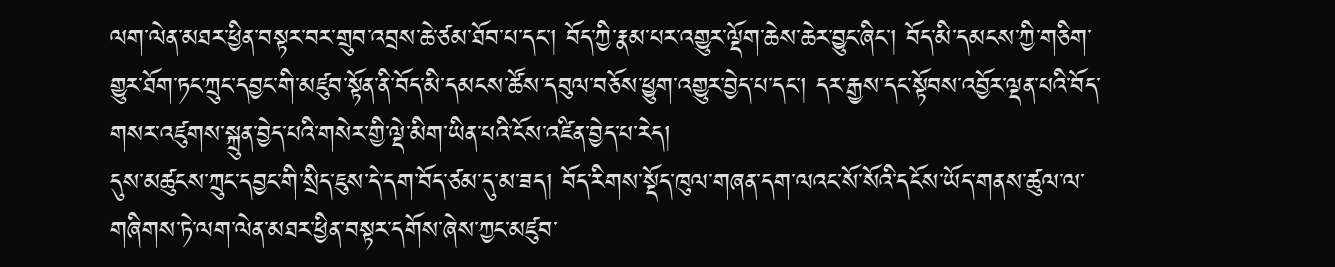ལག་ལེན་མཐར་ཕྱིན་བསྟར་བར་གྲུབ་འབྲས་ཆེ་ཙམ་ཐོབ་པ་དང་། བོད་ཀྱི་རྣམ་པར་འགྱུར་ལྡོག་ཆེས་ཆེར་བྱུང་ཞིང་། བོད་མི་དམངས་ཀྱི་གཅིག་གྱུར་ཐོག་ཏང་ཀྲུང་དབྱང་གི་མཛུབ་སྟོན་ནི་བོད་མི་དམངས་ཚོས་དབུལ་བཅོས་ཕྱུག་འགྱུར་བྱེད་པ་དང་། དར་རྒྱས་དང་སྟོབས་འབྱོར་ལྡན་པའི་བོད་གསར་འཛུགས་སྐྲུན་བྱེད་པའི་གསེར་གྱི་ལྡེ་མིག་ཡིན་པའི་ངོས་འཛིན་བྱེད་པ་རེད།
དུས་མཚུངས་ཀྲུང་དབྱང་གི་སྲིད་ཇུས་དེ་དག་བོད་ཙམ་དུ་མ་ཟད། བོད་རིགས་སྡོད་ཁུལ་གཞན་དག་ལའང་སོ་སོའི་དངོས་ཡོད་གནས་ཚུལ་ལ་གཞིགས་ཏེ་ལག་ལེན་མཐར་ཕྱིན་བསྟར་དགོས་ཞེས་ཀྱང་མཛུབ་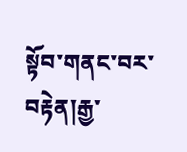སྟོབ་གནང་བར་བརྟེན།རྒྱ་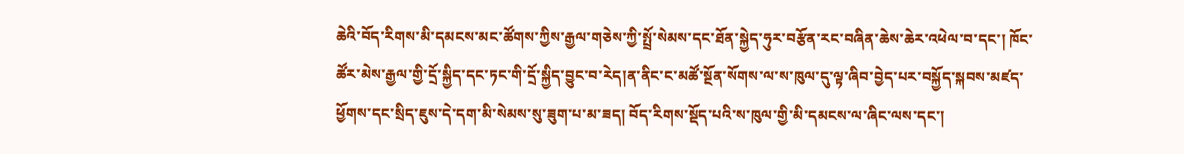ཆེའི་བོད་རིགས་མི་དམངས་མང་ཚོགས་ཀྱིས་རྒྱལ་གཅེས་ཀྱི་སྤྲོ་སེམས་དང་ཐོན་སྐྱེད་ཧུར་བརྩོན་རང་བཞིན་ཆེས་ཆེར་འཕེལ་བ་དང་། ཁོང་ཚོར་མེས་རྒྱལ་གྱི་དྲོ་སྐྱིད་དང་ཏང་གི་དྲོ་སྐྱིད་བྱུང་བ་རེད།ན་ནིང་ང་མཚོ་སྔོན་སོགས་ལ་ས་ཁུལ་དུ་ལྟ་ཞིབ་བྱེད་པར་བསྐྱོད་སྐབས་མཛད་ཕྱོགས་དང་སྲིད་ཇུས་དེ་དག་མི་སེམས་སུ་ཟུག་པ་མ་ཟད། བོད་རིགས་སྡོད་པའི་ས་ཁུལ་གྱི་མི་དམངས་ལ་ཞིང་ལས་དང་།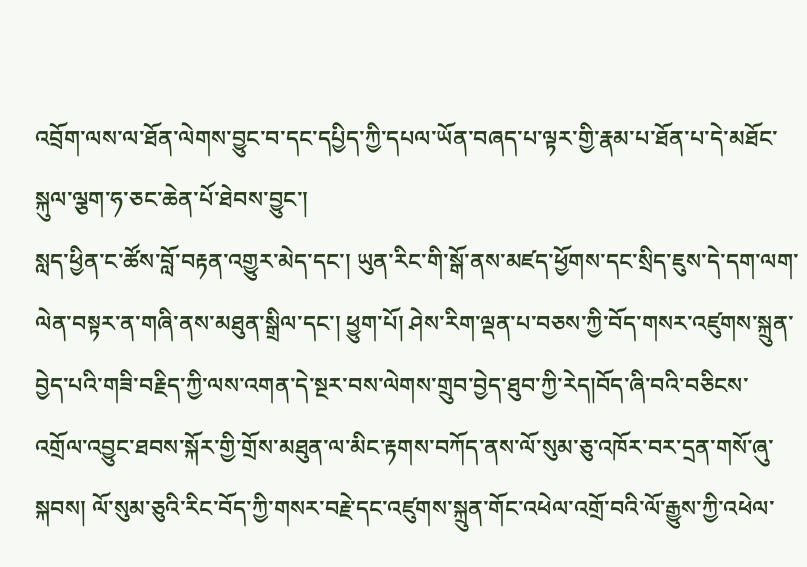འབྲོག་ལས་ལ་ཐོན་ལེགས་བྱུང་བ་དང་དཔྱིད་ཀྱི་དཔལ་ཡོན་བཞད་པ་ལྟར་གྱི་རྣམ་པ་ཐོན་པ་དེ་མཐོང་སྐུལ་ལྕག་ཧ་ཅང་ཆེན་པོ་ཐེབས་བྱུང་།
སླད་ཕྱིན་ང་ཚོས་བློ་བརྟན་འགྱུར་མེད་དང་། ཡུན་རིང་གི་སྒོ་ནས་མཛད་ཕྱོགས་དང་སྲིད་ཇུས་དེ་དག་ལག་ལེན་བསྟར་ན་གཞི་ནས་མཐུན་སྒྲིལ་དང་། ཕྱུག་པོ། ཤེས་རིག་ལྡན་པ་བཅས་ཀྱི་བོད་གསར་འཛུགས་སྐྲུན་བྱེད་པའི་གཟི་བརྗིད་ཀྱི་ལས་འགན་དེ་སྔར་བས་ལེགས་གྲུབ་བྱེད་ཐུབ་ཀྱི་རེད།བོད་ཞི་བའི་བཅིངས་འགྲོལ་འབྱུང་ཐབས་སྐོར་གྱི་གྲོས་མཐུན་ལ་མིང་རྟགས་བཀོད་ནས་ལོ་སུམ་ཅུ་འཁོར་བར་དྲན་གསོ་ཞུ་སྐབས། ལོ་སུམ་ཅུའི་རིང་བོད་ཀྱི་གསར་བརྗེ་དང་འཛུགས་སྐྲུན་གོང་འཕེལ་འགྲོ་བའི་ལོ་རྒྱུས་ཀྱི་འཕེལ་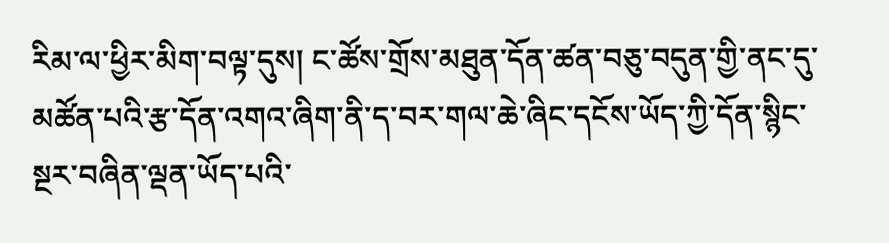རིམ་ལ་ཕྱིར་མིག་བལྟ་དུས། ང་ཚོས་གྲོས་མཐུན་དོན་ཚན་བཅུ་བདུན་གྱི་ནང་དུ་མཚོན་པའི་རྩ་དོན་འགའ་ཞིག་ནི་ད་བར་གལ་ཆེ་ཞིང་དངོས་ཡོད་ཀྱི་དོན་སྙིང་སྔར་བཞིན་ལྡན་ཡོད་པའི་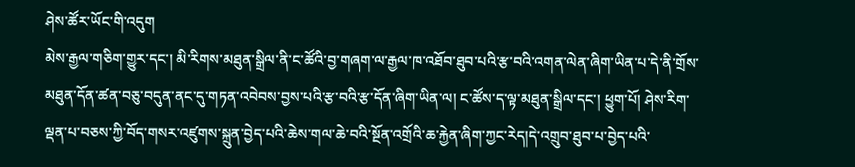ཤེས་ཚོར་ཡོང་གི་འདུག
མེས་རྒྱལ་གཅིག་གྱུར་དང་། མི་རིགས་མཐུན་སྒྲིལ་ནི་ང་ཚོའི་བྱ་གཞག་ལ་རྒྱལ་ཁ་འཐོབ་ཐུབ་པའི་རྩ་བའི་འགན་ལེན་ཞིག་ཡིན་པ་དེ་ནི་གྲོས་མཐུན་དོན་ཚན་བཅུ་བདུན་ནང་དུ་གཏན་འབེབས་བྱས་པའི་རྩ་བའི་རྩ་དོན་ཞིག་ཡིན་ལ། ང་ཚོས་ད་ལྟ་མཐུན་སྒྲིལ་དང་། ཕྱུག་པོ། ཤེས་རིག་ལྡན་པ་བཅས་ཀྱི་བོད་གསར་འཛུགས་སྐྲུན་བྱེད་པའི་ཆེས་གལ་ཆེ་བའི་སྔོན་འགྲོའི་ཆ་རྐྱེན་ཞིག་ཀྱང་རེད།དེ་འགྲུབ་ཐུབ་པ་བྱེད་པའི་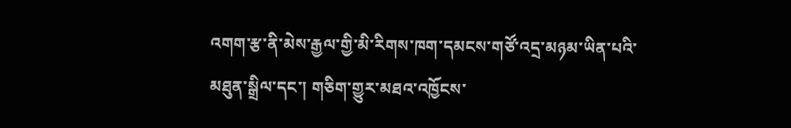འགག་རྩ་ནི་མེས་རྒྱལ་གྱི་མི་རིགས་ཁག་དམངས་གཙོ་འདྲ་མཉམ་ཡིན་པའི་མཐུན་སྒྲིལ་དང་། གཅིག་གྱུར་མཐའ་འཁྱོངས་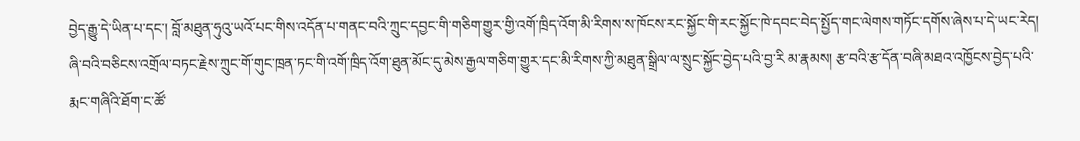བྱེད་རྒྱུ་དེ་ཡིན་པ་དང་། བློ་མཐུན་ཧུའུ་ཡའོ་པང་གིས་འདོན་པ་གནང་བའི་ཀྲུང་དབྱང་གི་གཅིག་གྱུར་གྱི་འགོ་ཁྲིད་འོག་མི་རིགས་ས་ཁོངས་རང་སྐྱོང་གི་རང་སྐྱོང་ཁེ་དབང་བེད་སྤྱོད་གང་ལེགས་གཏོང་དགོས་ཞེས་པ་དེ་ཡང་རེད།
ཞི་བའི་བཅིངས་འགྲོལ་བཏང་རྗེས་ཀྲུང་གོ་གུང་ཁྲན་ཏང་གི་འགོ་ཁྲིད་འོག་ཐུན་མོང་དུ་མེས་རྒྱལ་གཅིག་གྱུར་དང་མི་རིགས་ཀྱི་མཐུན་སྒྲིལ་ལ་སྲུང་སྐྱོང་བྱེད་པའི་བྱ་རི མ་རྣམས། རྩ་བའི་རྩ་དོན་བཞི་མཐའ་འཁྱོངས་བྱེད་པའི་རྨང་གཞིའི་ཐོག་ང་ཚོ་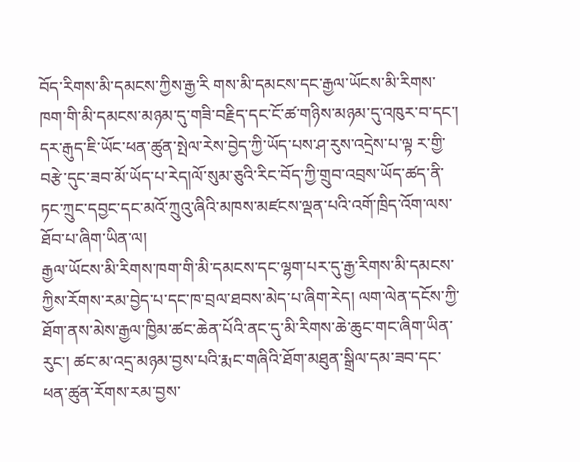བོད་རིགས་མི་དམངས་ཀྱིས་རྒྱ་རི གས་མི་དམངས་དང་རྒྱལ་ཡོངས་མི་རིགས་ཁག་གི་མི་དམངས་མཉམ་དུ་གཟི་བརྗིད་དང་ངོ་ཚ་གཉིས་མཉམ་དུ་འཁུར་བ་དང་། དར་རྒུད་ཇི་ཡོང་ཕན་ཚུན་སྤེལ་རེས་བྱེད་ཀྱི་ཡོད་པས་ཤ་རུས་འདྲེས་པ་ལྟ ར་གྱི་བརྩེ་དུང་ཟབ་མོ་ཡོད་པ་རེད།ལོ་སུམ་ཅུའི་རིང་བོད་ཀྱི་གྲུབ་འབྲས་ཡོད་ཚད་ནི་ཏང་ཀྲུང་དབྱང་དང་མའོ་ཀྲུའུ་ཞིའི་མཁས་མཛངས་ལྡན་པའི་འགོ་ཁྲིད་འོག་ལས་ཐོབ་པ་ཞིག་ཡིན་ལ།
རྒྱལ་ཡོངས་མི་རིགས་ཁག་གི་མི་དམངས་དང་ལྷག་པར་དུ་རྒྱ་རིགས་མི་དམངས་ཀྱིས་རོགས་རམ་བྱེད་པ་དང་ཁ་བྲལ་ཐབས་མེད་པ་ཞིག་རེད། ལག་ལེན་དངོས་ཀྱི་ཐོག་ནས་མེས་རྒྱལ་ཁྱིམ་ཚང་ཆེན་པོའི་ནང་དུ་མི་རིགས་ཆེ་ཆུང་གང་ཞིག་ཡིན་རུང་། ཚང་མ་འདྲ་མཉམ་བྱས་པའི་རྨང་གཞིའི་ཐོག་མཐུན་སྒྲིལ་དམ་ཟབ་དང་ཕན་ཚུན་རོགས་རམ་བྱས་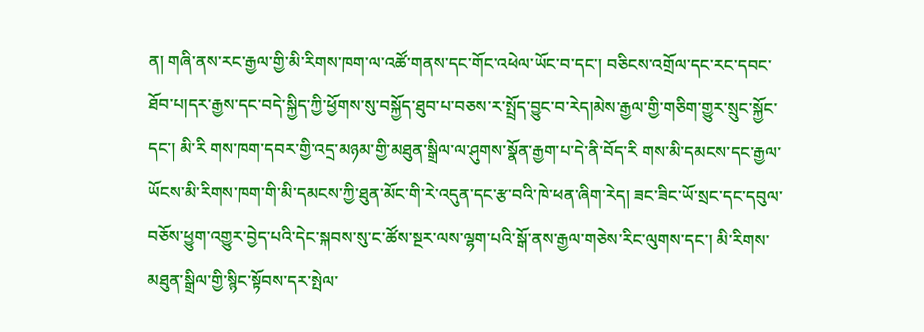ན། གཞི་ནས་རང་རྒྱལ་གྱི་མི་རིགས་ཁག་ལ་འཚོ་གནས་དང་གོང་འཕེལ་ཡོང་བ་དང་། བཅིངས་འགྲོལ་དང་རང་དབང་ཐོབ་པ།དར་རྒྱས་དང་བདེ་སྐྱིད་ཀྱི་ཕྱོགས་སུ་བསྐྱོད་ཐུབ་པ་བཅས་ར་སྤྲོད་བྱུང་བ་རེད།མེས་རྒྱལ་གྱི་གཅིག་གྱུར་སྲུང་སྐྱོང་དང་། མི་རི གས་ཁག་དབར་གྱི་འདྲ་མཉམ་གྱི་མཐུན་སྒྲིལ་ལ་ཤུགས་སྣོན་རྒྱག་པ་དེ་ནི་བོད་རི གས་མི་དམངས་དང་རྒྱལ་ཡོངས་མི་རིགས་ཁག་གི་མི་དམངས་ཀྱི་ཐུན་མོང་གི་རེ་འདུན་དང་རྩ་བའི་ཁེ་ཕན་ཞིག་རེད། ཟང་ཟིང་ཡོ་སྲང་དང་དབུལ་བཅོས་ཕྱུག་འགྱུར་བྱེད་པའི་དེང་སྐབས་སུ་ང་ཚོས་སྔར་ལས་ལྷག་པའི་སྒོ་ནས་རྒྱལ་གཅེས་རིང་ལུགས་དང་། མི་རིགས་མཐུན་སྒྲིལ་གྱི་སྙིང་སྟོབས་དར་སྤེལ་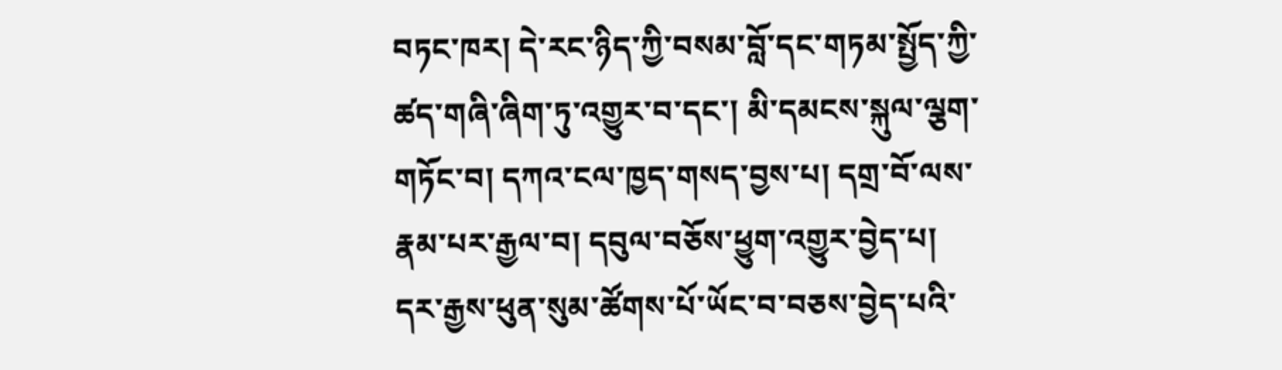བཏང་ཁར། དེ་རང་ཉིད་ཀྱི་བསམ་བློ་དང་གཏམ་སྤྱོད་ཀྱི་ཚད་གཞི་ཞིག་ཏུ་འགྱུར་བ་དང་། མི་དམངས་སྐུལ་ལྕག་གཏོང་བ། དཀའ་ངལ་ཁྱད་གསད་བྱས་པ། དགྲ་བོ་ལས་རྣམ་པར་རྒྱལ་བ། དབུལ་བཅོས་ཕྱུག་འགྱུར་བྱེད་པ། དར་རྒྱས་ཕུན་སུམ་ཚོགས་པོ་ཡོང་བ་བཅས་བྱེད་པའི་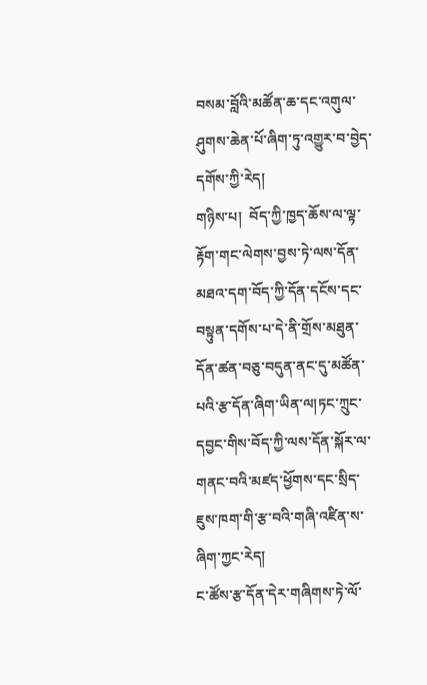བསམ་བློའི་མཚོན་ཆ་དང་འགུལ་ཤུགས་ཆེན་པོ་ཞིག་ཏུ་འགྱུར་བ་བྱེད་དགོས་ཀྱི་རེད།
གཉིས་པ།  བོད་ཀྱི་ཁྱད་ཆོས་ལ་ལྟ་རྟོག་གང་ལེགས་བྱས་ཏེ་ལས་དོན་མཐའ་དག་བོད་ཀྱི་དོན་དངོས་དང་བསྟུན་དགོས་པ་དེ་ནི་གྲོས་མཐུན་དོན་ཚན་བཅུ་བདུན་ནང་དུ་མཚོན་པའི་རྩ་དོན་ཞིག་ཡིན་ལ།ཏང་ཀྲུང་དབྱང་གིས་བོད་ཀྱི་ལས་དོན་སྐོར་ལ་གནང་བའི་མཛད་ཕྱོགས་དང་སྲིད་ཇུས་ཁག་གི་རྩ་བའི་གཞི་འཛིན་ས་ཞིག་ཀྱང་རེད།
ང་ཚོས་རྩ་དོན་དེར་གཞིགས་ཏེ་ལོ་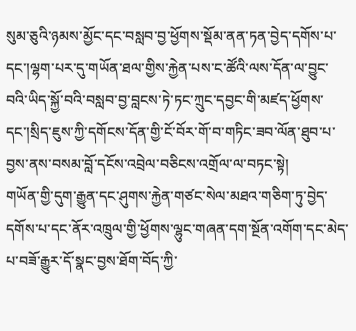སུམ་ཅུའི་ཉམས་མྱོང་དང་བསླབ་བྱ་ཕྱོགས་སྡོམ་ནན་ཏན་བྱེད་དགོས་པ་དང་།ལྷག་པར་དུ་གཡོན་ཐལ་གྱིས་རྐྱེན་པས་ང་ཚོའི་ལས་དོན་ལ་བྱུང་བའི་ཡིད་སྐྱོ་བའི་བསླབ་བྱ་བླངས་ཏེ་ཏང་ཀྲུང་དབྱང་གི་མཛད་ཕྱོགས་དང་།སྲིད་ཇུས་ཀྱི་དགོངས་དོན་གྱི་ངོ་བོར་གོ་བ་གཏིང་ཟབ་ལོན་ཐུབ་པ་བྱས་ནས་བསམ་བློ་དངོས་འབྲེལ་བཅིངས་འགྲོལ་ལ་བཏང་སྟེ།
གཡོན་གྱི་དུག་རྒྱུན་དང་ཤུགས་རྐྱེན་གཙང་སེལ་མཐའ་གཅིག་ཏུ་བྱེད་དགོས་པ་དང་ནོར་འཁྲུལ་གྱི་ཕྱོགས་ལྷུང་གཞན་དག་སྔོན་འགོག་དང་མེད་པ་བཟོ་རྒྱུར་དོ་སྣང་བྱས་ཐོག་བོད་ཀྱི་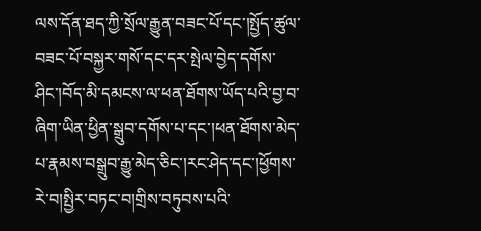ལས་དོན་ཐད་ཀྱི་སྲོལ་རྒྱུན་བཟང་པོ་དང་།སྤྱོད་ཚུལ་བཟང་པོ་བསྐྱར་གསོ་དང་དར་སྤེལ་བྱེད་དགོས་ཤིང་།བོད་མི་དམངས་ལ་ཕན་ཐོགས་ཡོད་པའི་བྱ་བ་ཞིག་ཡིན་ཕྱིན་སྒྲུབ་དགོས་པ་དང་།ཕན་ཐོགས་མེད་པ་རྣམས་བསྒྲུབ་རྒྱུ་མེད་ཅིང་།རང་ཤེད་དང་།ཕྱོགས་རེ་བ།སྤྱིར་བཏང་བ།གྲིས་བཏུབས་པའི་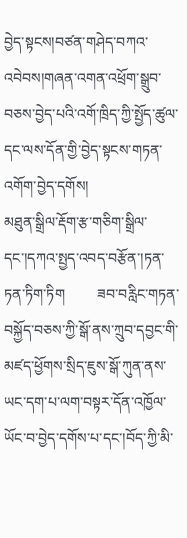བྱེད་སྟངས།བཙན་གཤེད་བཀའ་འབེབས།གཞན་འགན་འཕྲོག་སྒྲུབ་བཅས་བྱེད་པའི་འགོ་ཁྲིད་ཀྱི་སྤྱོད་ཚུལ་དང་ལས་དོན་གྱི་བྱེད་སྟངས་གཏན་འགོག་བྱེད་དགོས།
མཐུན་སྒྲིལ་རྡོག་རྩ་གཅིག་སྒྲིལ་དང་།དཀའ་སྤྱད་འབད་བརྩོན་།ཏན་ཏན་ཏིག་ཏིག         ཟབ་བརླིང་གཏན་བསྐྱོད་བཅས་ཀྱི་སྒོ་ནས་ཀྲུབ་དབྱང་གི་མཛད་ཕྱོགས་སྲིད་ཇུས་སྒོ་ཀུན་ནས་ཡང་དག་པ་ལག་བསྟར་དོན་འཁྱོལ་ཡོང་བ་བྱེད་དགོས་པ་དང་།བོད་ཀྱི་མི་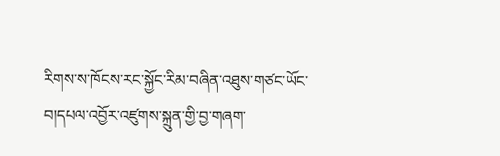རིགས་ས་ཁོངས་རང་སྐྱོང་རིམ་བཞིན་འཐུས་གཙང་ཡོང་བ།དཔལ་འབྱོར་འཛུགས་སྐྲུན་གྱི་བྱ་གཞག་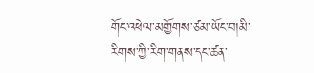གོང་འཕེལ་མགྱོགས་ཙམ་ཡོང་བ།མི་རིགས་ཀྱི་རིག་གནས་དང་ཚན་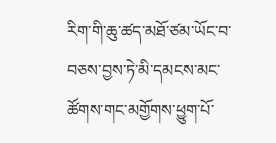རིག་གི་ཆུ་ཚད་མཐོ་ཙམ་ཡོང་བ་བཅས་བྱས་ཏེ་མི་དམངས་མང་ཚོགས་གང་མགྱོགས་ཕྱུག་པོ་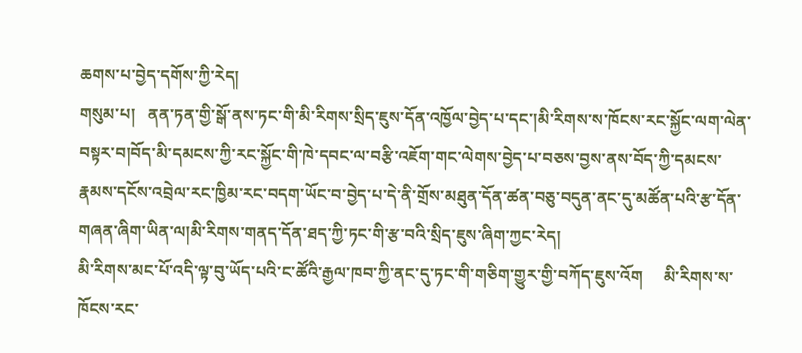ཆགས་པ་བྱེད་དགོས་ཀྱི་རེད།
གསུམ་པ།   ནན་ཏན་གྱི་སྒོ་ནས་ཏང་གི་མི་རིགས་སྲིད་ཇུས་དོན་འཁྱོལ་བྱེད་པ་དང་།མི་རིགས་ས་ཁོངས་རང་སྐྱོང་ལག་ལེན་བསྟར་བ།བོད་མི་དམངས་ཀྱི་རང་སྐྱོང་གི་ཁེ་དབང་ལ་བརྩི་འཇོག་གང་ལེགས་བྱེད་པ་བཅས་བྱས་ནས་བོད་ཀྱི་དམངས་རྣམས་དངོས་འབྲེལ་རང་ཁྱིམ་རང་བདག་ཡོང་བ་བྱེད་པ་དེ་ནི་གྲོས་མཐུན་དོན་ཚན་བཅུ་བདུན་ནང་དུ་མཚོན་པའི་རྩ་དོན་གཞན་ཞིག་ཡིན་ལ།མི་རིགས་གནད་དོན་ཐད་ཀྱི་ཏང་གི་རྩ་བའི་སྲིད་ཇུས་ཞིག་ཀྱང་རེད།
མི་རིགས་མང་པོ་འདི་ལྟ་བུ་ཡོད་པའི་ང་ཚོའི་རྒྱལ་ཁབ་ཀྱི་ནང་དུ་ཏང་གི་གཅིག་གྱུར་གྱི་བཀོད་ཇུས་འོག     མི་རིགས་ས་ཁོངས་རང་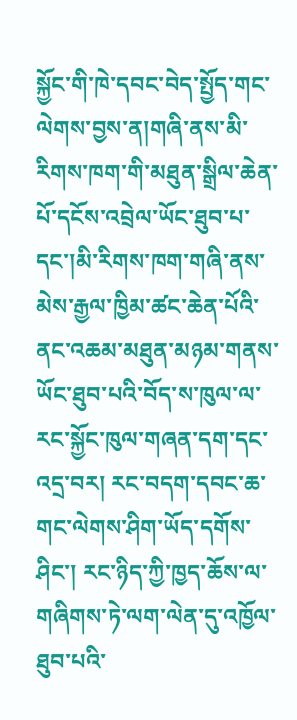སྐྱོང་གི་ཁེ་དབང་བེད་སྤྱོད་གང་ལེགས་བྱས་ན།གཞི་ནས་མི་རིགས་ཁག་གི་མཐུན་སྒྲིལ་ཆེན་པོ་དངོས་འབྲེལ་ཡོང་ཐུབ་པ་དང་།མི་རིགས་ཁག་གཞི་ནས་མེས་རྒྱལ་ཁྱིམ་ཚང་ཆེན་པོའི་ནང་འཆམ་མཐུན་མཉམ་གནས་ཡོང་ཐུབ་པའི་བོད་ས་ཁུལ་ལ་རང་སྐྱོང་ཁུལ་གཞན་དག་དང་འདྲ་བར། རང་བདག་དབང་ཆ་གང་ལེགས་ཤིག་ཡོད་དགོས་ཤིང་། རང་ཉིད་ཀྱི་ཁྱད་ཆོས་ལ་གཞིགས་ཏེ་ལག་ལེན་དུ་འཁྱོལ་ཐུབ་པའི་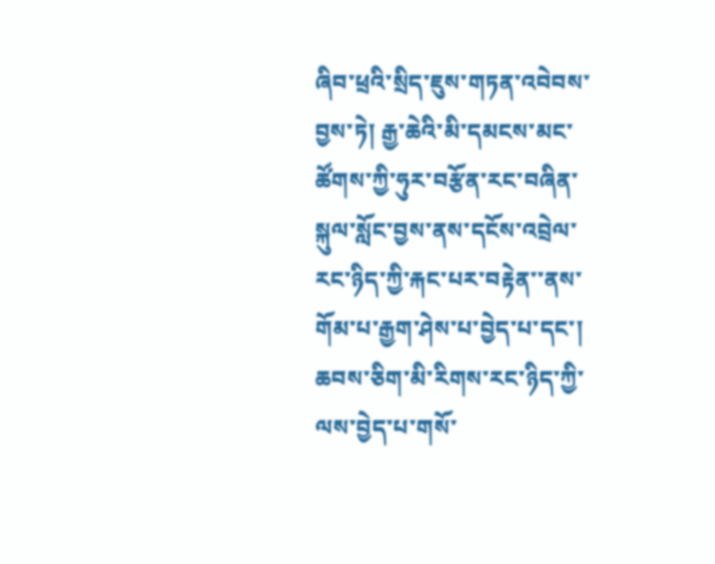ཞིབ་ཕྲའི་སྲིད་ཇུས་གཏན་འབེབས་བྱས་ཏེ། རྒྱ་ཆེའི་མི་དམངས་མང་ཚོགས་ཀྱི་ཧུར་བརྩོན་རང་བཞིན་སྐུལ་སློང་བྱས་ནས་དངོས་འབྲེལ་རང་ཉིད་ཀྱི་རྐང་པར་བརྟེན་་ནས་གོམ་པ་རྒྱག་ཤེས་པ་བྱེད་པ་དང་། ཆབས་ཅིག་མི་རིགས་རང་ཉིད་ཀྱི་ལས་བྱེད་པ་གསོ་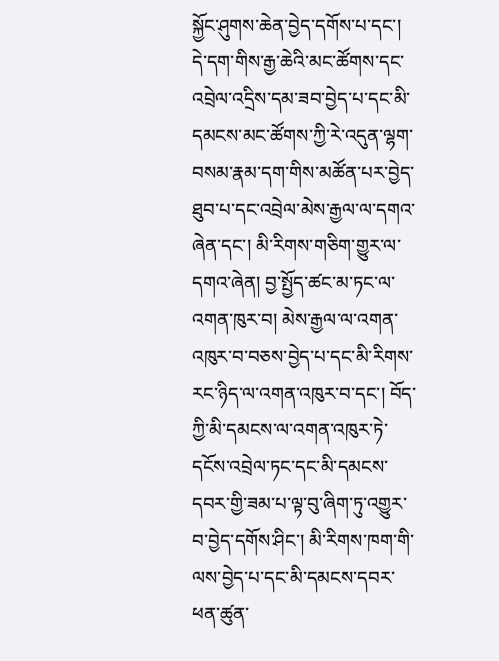སྐྱོང་ཤུགས་ཆེན་བྱེད་དགོས་པ་དང་། དེ་དག་གིས་རྒྱ་ཆེའི་མང་ཚོགས་དང་འབྲེལ་འདྲིས་དམ་ཟབ་བྱེད་པ་དང་མི་དམངས་མང་ཚོགས་ཀྱི་རེ་འདུན་ལྷག་བསམ་རྣམ་དག་གིས་མཚོན་པར་བྱེད་ཐུབ་པ་དང་འབྲེལ་མེས་རྒྱལ་ལ་དགའ་ཞེན་དང་། མི་རིགས་གཅིག་གྱུར་ལ་དགའ་ཞེན། བྱ་སྤྱོད་ཚང་མ་ཏང་ལ་འགན་ཁུར་བ། མེས་རྒྱལ་ལ་འགན་འཁུར་བ་བཅས་བྱེད་པ་དང་མི་རིགས་རང་ཉིད་ལ་འགན་འཁུར་བ་དང་། བོད་ཀྱི་མི་དམངས་ལ་འགན་འཁུར་ཏེ་དངོས་འབྲེལ་ཏང་དང་མི་དམངས་དབར་གྱི་ཟམ་པ་ལྟ་བུ་ཞིག་ཏུ་འགྱུར་བ་བྱེད་དགོས་ཤིང་། མི་རིགས་ཁག་གི་ལས་བྱེད་པ་དང་མི་དམངས་དབར་ཕན་ཚུན་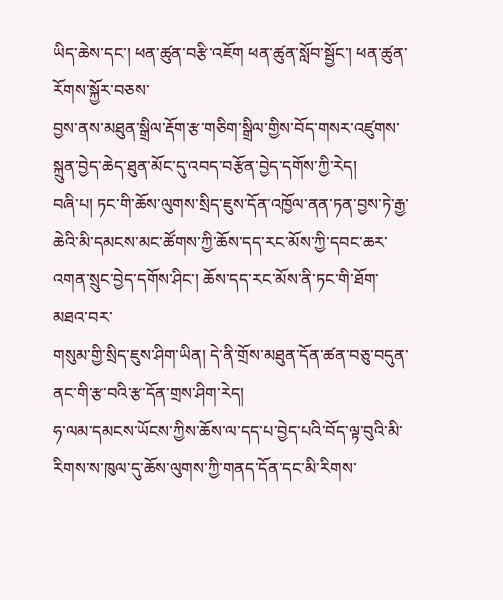ཡིད་ཆེས་དང་། ཕན་ཚུན་བརྩི་འཇོག ཕན་ཚུན་སློབ་སྦྱོང་། ཕན་ཚུན་རོགས་སྐྱོར་བཅས་
བྱས་ནས་མཐུན་སྒྲིལ་རྡོག་རྩ་གཅིག་སྒྲིལ་གྱིས་བོད་གསར་འཛུགས་སྐྲུན་བྱེད་ཆེད་ཐུན་མོང་དུ་འབད་བརྩོན་བྱེད་དགོས་ཀྱི་རེད།
བཞི་པ། ཏང་གི་ཆོས་ལུགས་སྲིད་ཇུས་དོན་འཁྱོལ་ནན་ཏན་བྱས་ཏེ་རྒྱ་ཆེའི་མི་དམངས་མང་ཚོགས་ཀྱི་ཆོས་དད་རང་མོས་ཀྱི་དབང་ཆར་འགན་སྲུང་བྱེད་དགོས་ཤིང་། ཆོས་དད་རང་མོས་ནི་ཏང་གི་ཐོག་མཐའ་བར་
གསུམ་གྱི་སྲིད་ཇུས་ཤིག་ཡིན། དེ་ནི་གྲོས་མཐུན་དོན་ཚན་བཅུ་བདུན་ནང་གི་རྩ་བའི་རྩ་དོན་གྲས་ཤིག་རེད།
ཧ་ལམ་དམངས་ཡོངས་ཀྱིས་ཆོས་ལ་དད་པ་བྱེད་པའི་བོད་ལྟ་བུའི་མི་རིགས་ས་ཁུལ་དུ་ཆོས་ལུགས་ཀྱི་གནད་དོན་དང་མི་རིགས་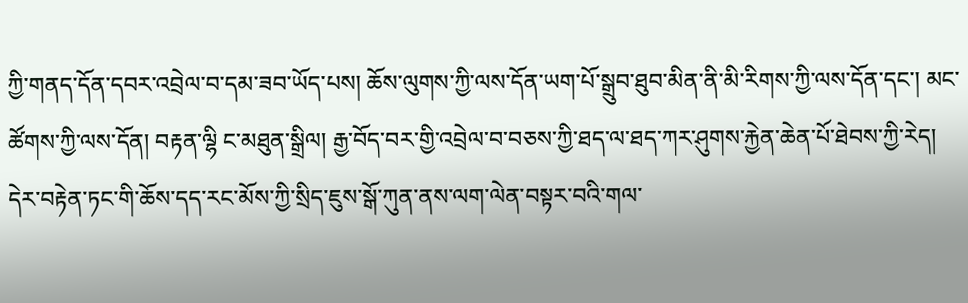ཀྱི་གནད་དོན་དབར་འབྲེལ་བ་དམ་ཟབ་ཡོད་པས། ཆོས་ལུགས་ཀྱི་ལས་དོན་ཡག་པོ་སྒྲུབ་ཐུབ་མིན་ནི་མི་རིགས་ཀྱི་ལས་དོན་དང་། མང་ཚོགས་ཀྱི་ལས་དོན། བརྟན་ལྷི ང་མཐུན་སྒྲིལ། རྒྱ་བོད་བར་གྱི་འབྲེལ་བ་བཅས་ཀྱི་ཐད་ལ་ཐད་ཀར་ཤུགས་རྐྱེན་ཆེན་པོ་ཐེབས་ཀྱི་རེད། དེར་བརྟེན་ཏང་གི་ཆོས་དད་རང་མོས་ཀྱི་སྲིད་ཇུས་སྒོ་ཀུན་ནས་ལག་ལེན་བསྟར་བའི་གལ་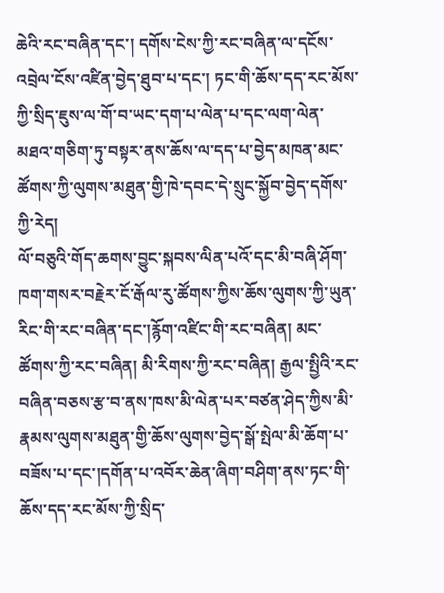ཆེའི་རང་བཞིན་དང་། དགོས་ངེས་ཀྱི་རང་བཞིན་ལ་དངོས་འབྲེལ་ངོས་འཛིན་བྱེད་ཐུབ་པ་དང་། ཏང་གི་ཆོས་དད་རང་མོས་ཀྱི་སྲིད་ཇུས་ལ་གོ་བ་ཡང་དག་པ་ལེན་པ་དང་ལག་ལེན་མཐའ་གཅིག་ཏུ་བསྟར་ནས་ཆོས་ལ་དད་པ་བྱེད་མཁན་མང་ཚོགས་ཀྱི་ལུགས་མཐུན་གྱི་ཁེ་དབང་དེ་སྲུང་སྐྱོབ་བྱེད་དགོས་ཀྱི་རེད།
ལོ་བཅུའི་གོད་ཆགས་བྱུང་སྐབས་ལིན་པའོ་དང་མི་བཞི་ཤོག་ཁག་གསར་བརྗེར་ངོ་རྒོལ་རུ་ཚོགས་ཀྱིས་ཆོས་ལུགས་ཀྱི་ཡུན་རིང་གི་རང་བཞིན་དང་།རྙོག་འཛིང་གི་རང་བཞིན། མང་ཚོགས་ཀྱི་རང་བཞིན། མི་རིགས་ཀྱི་རང་བཞིན། རྒྱལ་སྤྱིའི་རང་བཞིན་བཅས་རྩ་བ་ནས་ཁས་མི་ལེན་པར་བཙན་ཤེད་ཀྱིས་མི་རྣམས་ལུགས་མཐུན་གྱི་ཆོས་ལུགས་བྱེད་སྒོ་སྤེལ་མི་ཆོག་པ་བཟོས་པ་དང་།དགོན་པ་འབོར་ཆེན་ཞིག་བཤིག་ནས་ཏང་གི་ཆོས་དད་རང་མོས་ཀྱི་སྲིད་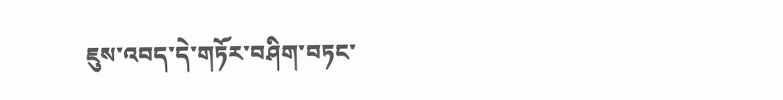ཇུས་འབད་དེ་གཏོར་བཤིག་བཏང་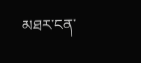མཐར་ངན་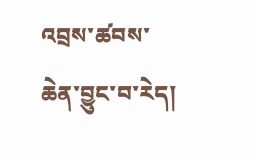འབྲས་ཚབས་ཆེན་བྱུང་བ་རེད།